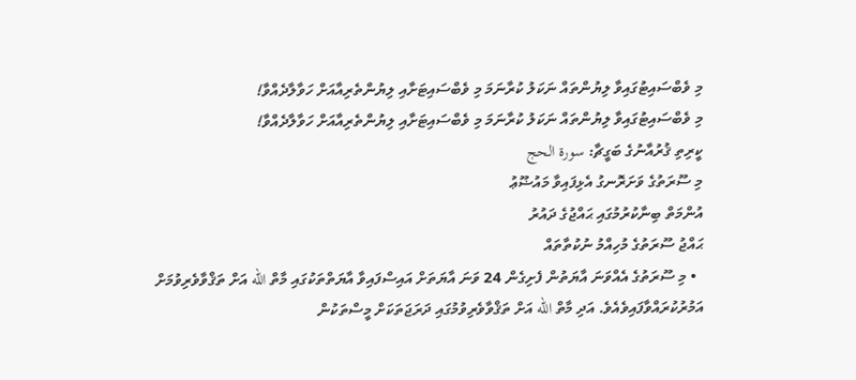މި ވެބްސައިޓުގައިވާ ލިޔުންތައް ނަކަލު ކުރާނަމަ މި ވެބްސައިޓަށާއި ލިޔުންތެރިއާއަށް ހަވާލާދެއްވާ!
މި ވެބްސައިޓުގައިވާ ލިޔުންތައް ނަކަލު ކުރާނަމަ މި ވެބްސައިޓަށާއި ލިޔުންތެރިއާއަށް ހަވާލާދެއްވާ!
ކީރިތި ޤުރުއާނުގެ ބަގީޗާ: سورة الحج
މި ސޫރަތުގެ ވަށަރޮނގު އެޅިފައިވާ މައުޟޫޢު
އުންމަތް ބިނާކުރުމުގައި ޙައްޖުގެ ދައުރު
ޙައްޖު ސޫރަތުގެ މުހިއްމު ނުކުތާތައް
  • މި ސޫރަތުގެ އެއްވަނަ އާޔަތުން ފެށިގެން 24 ވަނަ އާޔަތަށް އައިސްފައިވާ އާޔަތްތަކުގައި މާތް الله އަށް ތަޤްވާވެރިވުމަށް އަމުރުކުރައްވާފައިވެއެވެ. އަދި މާތް الله އަށް ތަޤްވާވެރިވުމުގައި ދަރަޖަތަކަށް މީސްތަކުން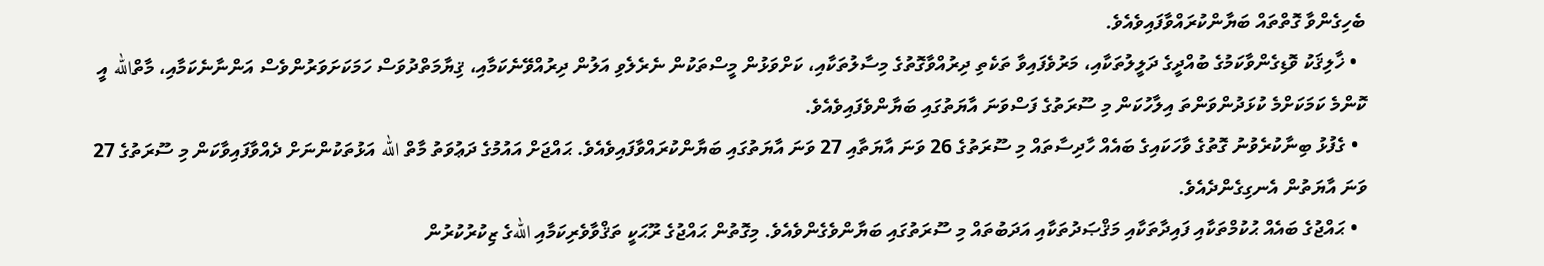ބެހިގެންވާ ގޮތްތައް ބަޔާންކުރައްވާފައިވެއެވެ.
  • ޚާލިޤަކު ވޮޑިގެންވާކަމުގެ ބުއްދީގެ ދަލީލުތަކާއި، މަރުވެފައިވާ ތަކެތި ދިރުއްވާގޮތުގެ މިސާލުތަކާއި، ކަށްވަޅުން މީސްތަކުން ނެރެލެވި އަލުން ދިރުއްވޭނެކަމާއި، ޤިޔާމަތްދުވަސް ހަމަކަށަވަރުންވެސް އަންނާނެކަމާއި، މާތްالله އީ ކޮންމެ ކަމަކަށްމެ ކުޅަދުންވަންތަ އިލާހުކަން މި ސޫރަތުގެ ފަސްވަނަ އާޔަތުގައި ބަޔާންވެފައިވެއެވެ.
  • ގެފުޅު ބިނާކުރެވުނު ގޮތުގެ ވާހަކައިގެ ބައެއް ހާދިސާތައް މި ސޫރަތުގެ 26 ވަނަ އާޔަތާއި 27 ވަނަ އާޔަތުގައި ބަޔާންކުރައްވާފައިވެއެވެ. ޙައްޖަށް އައުމުގެ ދަޢުވަތު މާތް الله އަޅުތަކުންނަށް ދެއްވާފައިވާކަން މި ސޫރަތުގެ 27 ވަނަ އާޔަތުން އެނގިގެންދެއެވެ.
  • ޙައްޖުގެ ބައެއް ޙުކުމްތަކާއި ފައިދާތަކާއި މަޤްޞަދުތަކާއި އަދަބުތައް މި ސޫރަތުގައި ބަޔާންވެގެންވެއެވެ. މިގޮތުން ޙައްޖުގެ ރޫޙަކީ ތަޤްވާވެރިކަމާއި اللهގެ ޒިކުރުކުރުން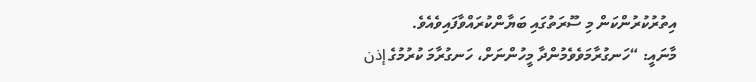އިތުރުކުރުންކަން މި ސޫރަތުގައި ބަޔާންކުރައްވާފައިވެއެވެ.
މާނައީ: “ހަނގުރާމަވެވެމުންދާ މީހުންނަށް، ހަނގުރާމަ ކުރުމުގެ إذن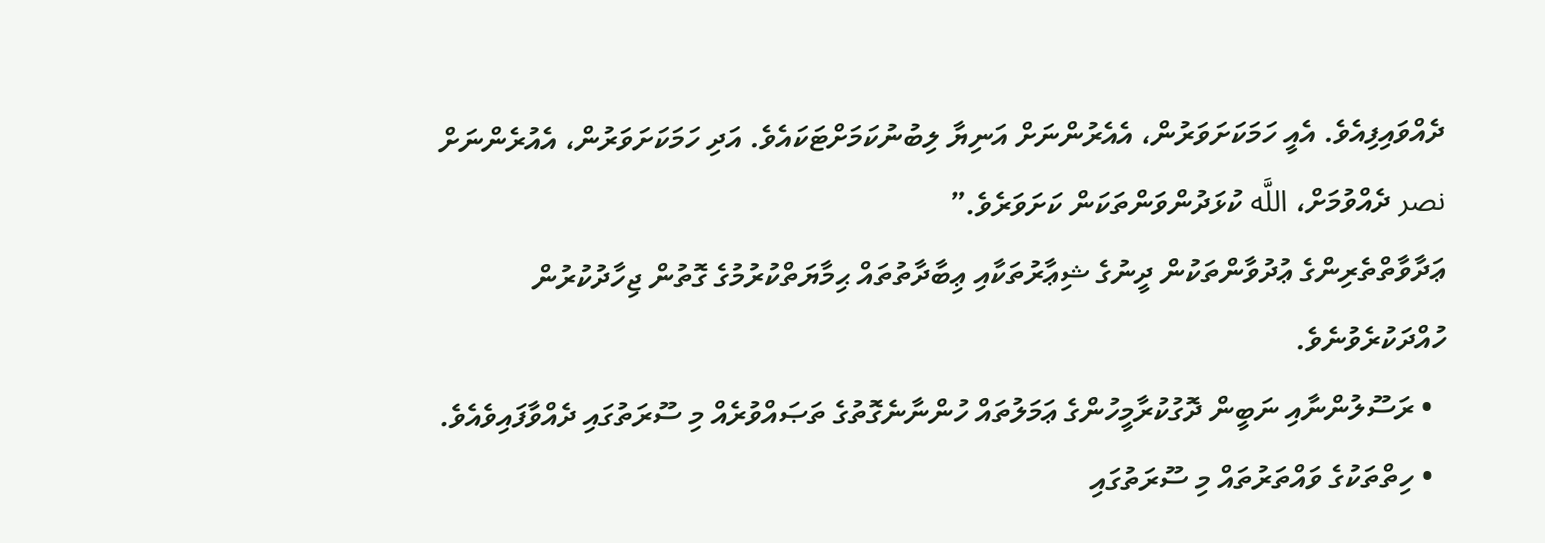ދެއްވައިފިއެވެ. އެއީ ހަމަކަށަވަރުން، އެއެރުންނަށް އަނިޔާ ލިބުނުކަމަށްޓަކައެވެ. އަދި ހަމަކަށަވަރުން، އެއުރެންނަށް نصر ދެއްވުމަށް، اللَّه ކުޅަދުންވަންތަކަން ކަށަވަރެވެ.”
ޢަދާވާތްތެރިންގެ ޢުދުވާންތަކުން ދީނުގެ ޝިޢާރުތަކާއި ޢިބާދާތުތައް ޙިމާޔަތްކުރުމުގެ ގޮތުން ޖިހާދުކުރުން ހުއްދަކުރެވުނެވެ.
  • ރަސޫލުންނާއި ނަބީން ދޮގުކުރާމީހުންގެ ޢަމަލުތައް ހުންނާނެގޮތުގެ ތަޞައްވުރެއް މި ސޫރަތުގައި ދެއްވާފައިވެއެވެ.
  • ހިތްތަކުގެ ވައްތަރުތައް މި ސޫރަތުގައި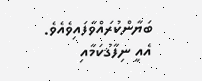ބަޔާންކުރައްވާފައިވެއެވެ.
އެއީ ނިފާޤުކަމާއި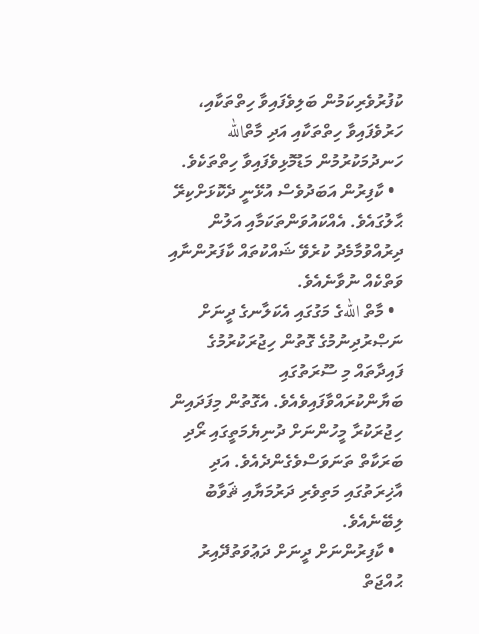ކުފުރުވެރިކަމުން ބަލިވެފައިވާ ހިތްތަކާއި، ހަރުވެފައިވާ ހިތްތަކާއި އަދި މާތްالله ހަނދުމަކުރުމުން މަޑުމޮޅިވެފައިވާ ހިތްތަކެވެ.
  • ކާފިރުން އަބަދުވެސް އުޅޭނީ ދެކޮޅަށްކިރޭ ޙާލުގައެވެ. އެއްކައުވަންތަކަމާއި އަލުން ދިރުއްވުމާމެދު ކުރެވޭ ޝައްކުތައް ކާފަރުންނާއި ވަތްކެއް ނުވާނެއެވެ.
  • މާތް اللهގެ މަގުގައި އެކަލާނގެ ދީނަށް ނަޞްރުދިނުމުގެ ގޮތުން ހިޖުރަކުރުމުގެ ފައިދާތައް މި ސޫރަތުގައި ބަޔާންކުރައްވާފައިވެއެވެ. އެގޮތުން މިފަދައިން ހިޖުރަކުރާ މީހުންނަށް ދުނިޔެމަތީގައި ރޯދި ބަރަކާތް ތަނަވަސްވެގެންދެއެވެ. އަދި އާޚިރަތުގައި މަތިވެރި ދަރުމަޔާއި ޘަވާބު ލިބޭނެއެވެ.
  • ކާފިރުންނަށް ދީނަށް ދަޢުވަތުދޭއިރު ޙުއްޖަތް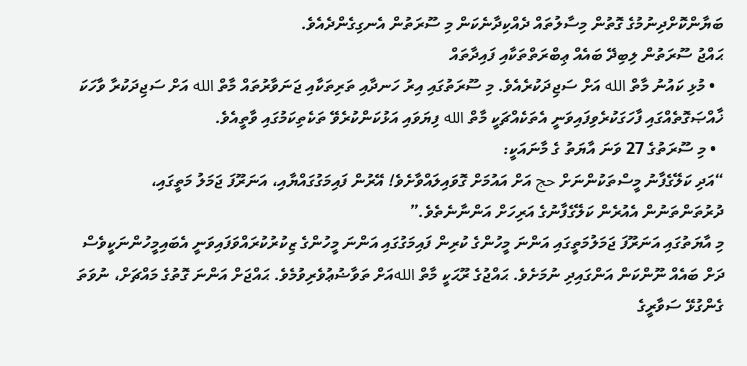ބަޔާންކޮށްދިނުމުގެ ގޮތުން މިސާލުތައް ދެއްކިދާނެކަން މި ސޫރަތުން އެނގިގެންދެއެވެ.
ޙައްޖު ސޫރަތުން ލިބިދޭ ބައެއް ޢިބްރަތްތަކާއި ފައިދާތައް
  • މުޅި ކައުނު މާތް الله އަށް ސަޖިދަކުރެއެވެ. މި ސޫރަތުގައި އިރު ހަނދާއި ތަރިތަކާއި ޖަނަވާރުތައް މާތް الله އަށް ސަޖިދަކުރާ ވާހަކަ ޚާއްޞަގޮތެއްގައި ފާހަގަކުރެވިފައިވަނީ އެތަކެއްޗަކީ މާތް الله ފިޔަވައި އަޅުކަންކުރެވޭ ތަކެތިކަމުގައި ވާތީއެވެ.
  • މި ސޫރަތުގެ 27 ވަނަ އާޔަތު ގެ މާނައަކީ:
“އަދި ކަލޭގެފާނު މީސްތަކުންނަށް حج އަށް އައުމަށް ގޮވައިލައްވާށެވެ! އޭރުން ފައިމަގުގައްޔާއި، އަނަރޫފަ ޖަމަލު މަތީގައި، ދުރުތަންތަނުން އެއުރެން ކަލޭގެފާނުގެ އަރިހަށް އަންނާނެތެވެ.”
މި އާޔަތުގައި އަނަރޫފަ ޖަމަލުމަތީގައި އަންނަ މީހުންގެ ކުރިން ފައިމަގުގައި އަންނަ މީހުންގެ ޒިކުރުކުރައްވަފައިވަނީ އެބައިމީހުންނަކީވެސް ދަށް ބައެއް ނޫންކަން އަންގައިދި ނުމަށެވެ. ޙައްޖުގެ ރޫޙަކީ މާތް اللهއަށް ތަވާޟުޢުވެރިވުމެވެ. ޙައްޖަށް އަންނަ ގޮތުގެ މައްޗަށް، ނުވަތަ ގެންގުޅޭ ސަވާރީގެ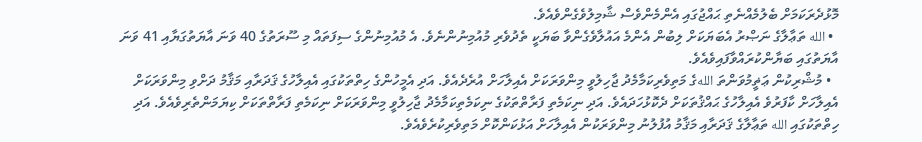މޮޅުދެރަކަމަށް ބެލުމެއްނެތި ޙައްޖުގައި އެންމެންވެސް ޝާމިލުވެގެންވެއެވެ.
  • الله ތަޢާލާގެ ނަޞްރު އެބަޔަކަށް ލިބުން އެންމެ އައުލާވެގެންވާ ބަޔަކީ ތެދުވެރި މުއުމިނުންނެވެ. އެ މުއުމިނުންގެ ސިފަތައް މި ސޫރަތުގެ 40 ވަނަ އާޔަތުގަޔާއި 41 ވަނަ އާޔަތުގައި ބަޔާންކުރައްވާފައިވެއެވެ.
  • މުޝްރިކުން ޢަޡީމުވަންތަ اللهގެ މަތިވެރިކަމާމެދު ޖާހިލުވީ މިންވަރަކަށް އެއިލާހަށް އުރެދެއެވެ. އަދި އެމީހުންގެ ހިތްތަކުގައި އެއިލާހުގެ ޤަދަރާއި މަޤާމު ދަށްވި މިންވަރަކަށް އެއިލާހަށް ކާފަރުވެ އެއިލާހުގެ ޙައްޤުތަކަށް ދެކޮޅުހަދައެވެ. އަދި ނިކަމެތި ފަރާތްތަކުގެ ނިކަމެތިކަމާމެދު ޖާހިލުވީ މިންވަރަކަށް ނިކަމެތި ފަރާތްތަކަށް ކިޔަމަންތެރިވެއެވެ. އަދި ހިތްތަކުގައި الله ތަޢާލާގެ ޤަދަރާއި މަޤާމު އުފުލުނު މިންވަރަކުން އެއިލާހަށް އަޅުކަންކޮށް މަތިވެރިކުރެވެއެވެ.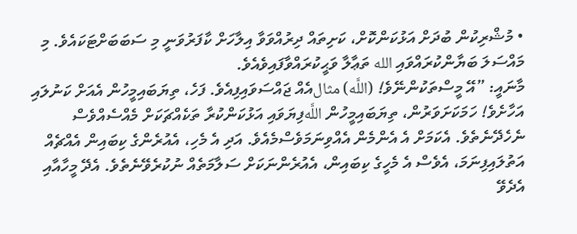• މުޝްރިކުން ބުދަށް އަޅުކަންކޮށް، ކަށިތައް ދިރުއްވަވާ އިލާހަށް ކާފަރުވަނީ މި ސަބަބަށްޓަކައެވެ. މި މައްސަލަ ބަޔާންކުރައްވައި الله ތަޢާލާ ވަޙީކުރައްވާފައިވެއެވެ.
މާނައީ: ”އޭ މީސްތަކުންނޭވެ! (اللَّه) مثالއެއް ޖައްސަވައިފިއެވެ. ފަހެ، ތިޔަބައިމީހުން އެއަށް ކަނުލައި އަހާށެވެ! ހަމަކަށަވަރުން، ތިޔަބައިމީހުން اللَّهފިޔަވައި އަޅުކަންކުރާ ތަކެއްޗަކަށް މެއްސެއްވެސް ނެހެދޭނެތެވެ. އެކަމަށް އެ އެންމެން އެއްވިނަމަވެސްމެއެވެ. އަދި އެ މެހި، އެއުރެންގެ ކިބައިން އެއްޗެއް އަތުލައިފިނަމަ، އެވެސް އެ މެހީގެ ކިބައިން، އެއުރެންނަކަށް ސަލާމަތެއް ނުކުރެވޭނެތެވެ. އެދޭ މީހާއާއި އެދެވޭ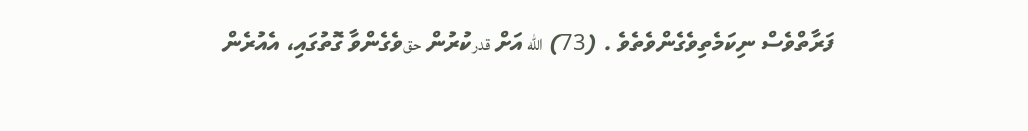ފަރާތްވެސް ނިކަމެތިވެގެންވެތެވެ . (73) الله އަށް قدرކުރުން حقވެގެންވާ ގޮތުގައި، އެއުރެން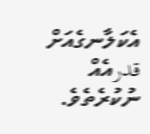އެކަލާނގެއަށް قدرއެއް ނުކުރެތެވެ.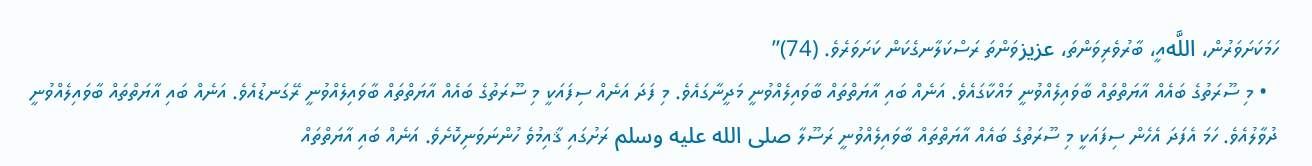ހަމަކަށަވަރުން، اللَّهއީ، ބާރުވެރިވަންތަ، عزيزވަންތަ ރަސްކަލާނގެކަން ކަށަވަރެވެ. (74)”
  • މި ސޫރަތުގެ ބައެއް އާޔަތްތައް ބާވައިލެއްވުނީ މައްކާގައެވެ. އަނެއް ބައި އާޔަތްތައް ބާވައިލެއްވުނީ މަދީނާގައެވެ. މި ފަދަ އަނެއް ސިފައަކީ މި ސޫރަތުގެ ބައެއް އާޔަތްތައް ބާވައިލެއްވުނީ ރޭގަނޑުއެވެ. އަނެއް ބައި އާޔަތްތައް ބާވައިލެއްވުނީ ދުވާލުއެވެ. ހަމަ އެފަދަ އެހެން ސިފައަކީ މި ސޫރަތުގެ ބައެއް އާޔަތްތައް ބާވައިލެއްވުނީ ރަސޫލާ صلى الله عليه وسلم ރަށުގައި ޤާއިމުވެ ހުންނަވަނިކޮށެވެ. އަނެއް ބައި އާޔަތްތައް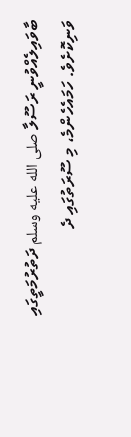ބާވައިލެއްވުނީ ރަސޫލާ صلى الله عليه وسلم ދަތުރުމަތީގައި ވަނިކޮށެވެ. ހަމައެހެންމެ، މި ސޫރަތުގައި ދެ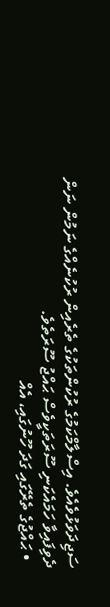ސަޖިދަވަޅުވެއެވެ. އިސްލާމްކަމުގެ ރުކުންތަކުގެ ތެރެއިން ރުކުނެއްގެ ނަމުން ނަން ދެވިފައިވާ ހަމައެކަނި ސޫރަތަކީވެސް ޙައްޖު ސޫރަތެވެ.
  • ޙައްޖުގެ ތެރޭގައި ގަދަ ހޫނުގައި، އެއް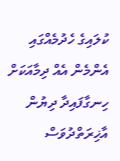ކުލައިގެ ހެދުމެއްގައި އެންމެން އެއް ދިމާއަކަށް ހިނގާފައިދާ ދިޔުން އާޚިރަތްދުވަސް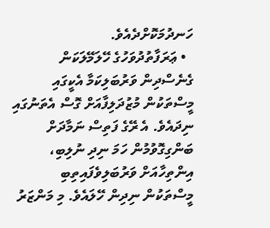ހަނދުމަކޮށްދެއެވެ.
  • ޢަރަފާތުދުވަހުގެ ހޭލަމޭލަކަން ގެނެސްދިން ވަރުބަލިކަމާ އެކީގައި މީސްތަކުން މުޒުދަލިފާއަށް ގޮސް އެތަނުގައި ނިދައެވެ. އެ ރޭގެ ފަތިސް ނަމާދަށް ބަންގިގޮވުމުން ހަމަ ނިދި ނުލިބި، އިންތިހާއަށް ވަރުބަލިވެފައިތިބި މީސްތަކުން ނިދިން ހޭލައެވެ. މި މަންޒަރު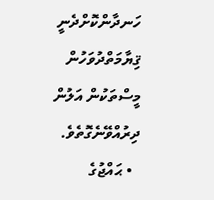ހަނދާންކޮށްދެނީ ޤިޔާމަތްދުވަހުން މީސްތަކުން އަލުން ދިރުއްވޭނެގޮތެވެ.
  • ޙައްޖުގެ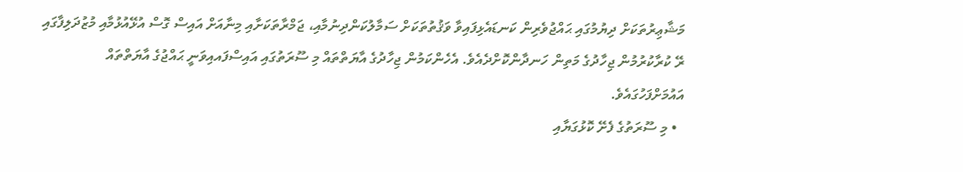މަޝާޢިރުތަކަށް ދިޔުމުގައި ޙައްޖުވެރިން ކަނޑައެޅިފައިވާ ވަޤުތުތަކަށް ސަމާލުކަންދިނުމާއި، ޖަމްރާތަކަށާއި މިނާއަށް އައިސް ގޮސް އުޅޭއުޅުމާއި މުޒުދަލިފާގައި ރޭ ކުރާކުރުމުން ޖިހާދުގެ މަތިން ހަނދާންކޮށްދެއެވެ. އެހެންކަމުން ޖިހާދުގެ އާޔަތްތައް މި ސޫރަތުގައި އައިސްފައއިވަނީ ޙައްޖުގެ އާޔަތްތައް އައުމަށްފަހުގައެވެ.
  • މި ސޫރަތުގެ ފެށޭ ކޮޅުގަޔާއި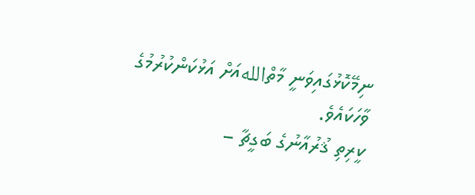ނިމޭކޮޅުގައިވަނީ މާތްاللهއަށް އަޅުކަންކުރުމުގެ ވާހަކައެވެ.
ކީރިތި ޤުރުއާނުގެ ބަގީޗާ –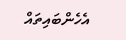އެހެންބައިތައް